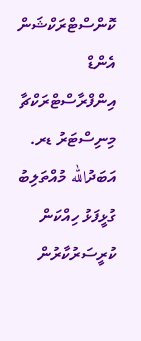ކޮންސްޓްރަކްޝަން އެންޑް އިންފްރާސްޓްރަކްޗާ މިނިސްޓަރު ޑރ. އަބަދުالله މުއްތަލިބު
ގުޅީފަޅު ހިއްކަން ކުރީސަރުކާރުން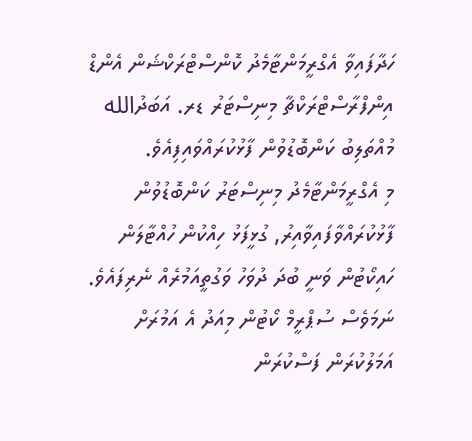ހަދާފައިވާ އެގްރީމަންޓާމެދު ކޮންސްޓްރަކްޝަން އެންޑް އިންފްރާސްޓްރަކްޗާ މިނިސްޓަރު ޑރ. އަބަދުالله މުއްތަލިބު ކަންބޮޑުވުން ފާޅުކުރައްވައިފިއެވެ.
މި އެގްރީމަންޓާމެދު މިނިސްޓަރު ކަންބޮޑުވުން ފާޅުކުރައްވާފައިވާއިރު, ގުޅީފަޅު ހިއްކުން ހުއްޓާލަން ހައިކޯޓުން ވަނީ ބުދަ ދުވަހު ވަގުތީއަމުރެއް ނެރިފައެވެ. ނަމަވެސް ސުޕްރީމް ކޯޓުން މިއަދު އެ އަމުރަށް އަމަލުކުރަން ފަސްކުރަން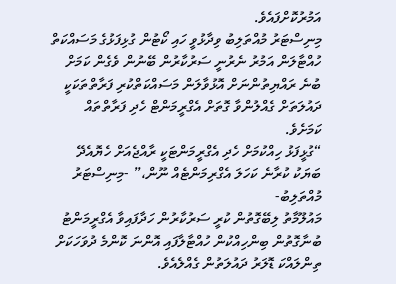އަމުރުކޮށްފައެވެ.
މިނިސްޓަރު މުއްތަލިބު ވިދާޅުވީ ހައި ކޯޓުން ގުޅިފަޅުގެ މަސައްކަތް ހުއްޓާލަން އަމުރު ނެރުނީ ސަރުކާރުން ބޭނުން ވެގެން ކަމަށް ބުނެ ރައްޔިތުންނަށް އޮޅުވާލަން މަސައްކަތްކުރި ފަރާތްތަކަކީ ދައުލަތަށް ގެއްލުންވާ ގޮތަށް އެގްރީމަންޓް ހެދި ފަރާތްތައް ކަމަށެވެ.
“ގުޅީފަޅު ހިއްކުމަށް ހެދި އެގްރީމަންޓަކީ ރާއްޖެއަށް ހެޔޮއެދޭ ބަޔަކު ކުރާނެ ކަހަލަ އެގްރިމަންޓެއް ނޫން،” -މިނިސްޓަރު މުއްތަލިބު-
މައުލޫމާތު ލިބޭގޮތުން ކުރީ ސަރުކާރުން ހަދާފައިވާ އެގްރީމަންޓު ބުނާގޮތުން ބިންހިއްކުން ހުއްޓާލާފައި އޮންނަ ކޮންމެ ދުވަހަކަށް ތިންލައްކަ ޑޮލަރު ދައުލަތުން ގެއްލެއެވެ.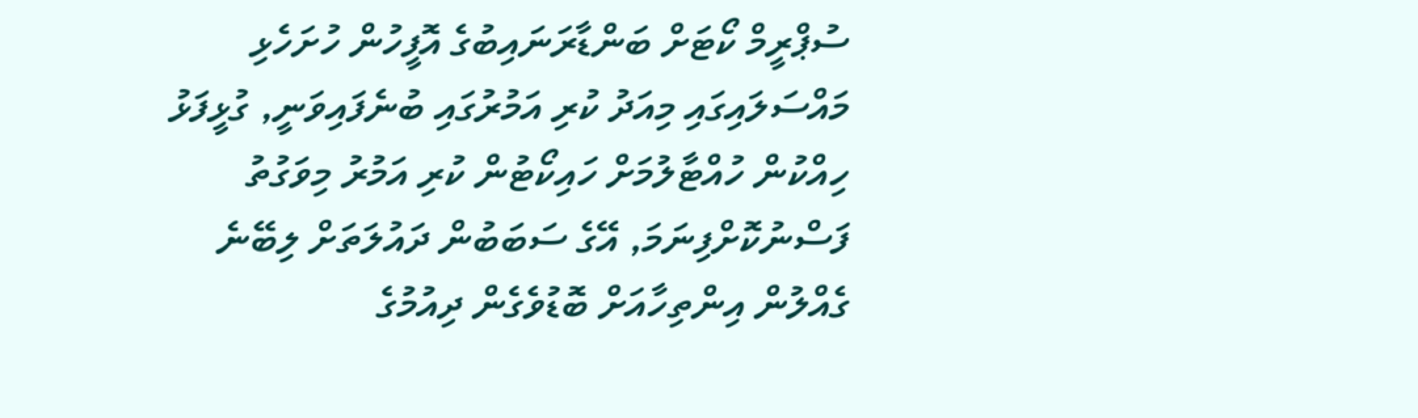ސުޕްރީމް ކޯޓަށް ބަންޑާރަނައިބުގެ އޮފީހުން ހުށަހެޅި މައްސަލައިގައި މިއަދު ކުރި އަމުރުގައި ބުނެފައިވަނީ, ގުޅީފަޅު ހިއްކުން ހުއްޓާލުމަށް ހައިކޯޓުން ކުރި އަމުރު މިވަގުތު ފަސްނުކޮށްފިނަމަ, އޭގެ ސަބަބުން ދައުލަތަށް ލިބޭނެ ގެއްލުން އިންތިހާއަށް ބޮޑުވެގެން ދިއުމުގެ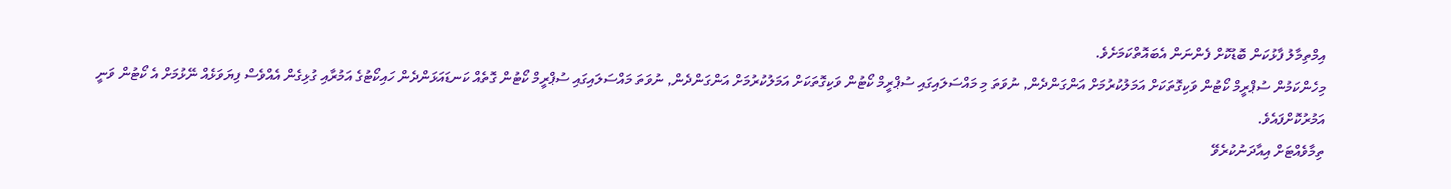އިމްތިމާލު ފާޅުކަން ބޮޑުކޮށް ފެންނަން އެބައޮތްކަމަށެވެ.
މިހެންކަމުން ސުޕްރީމް ކޯޓުން ވަކިގޮތަކަށް އަމަލުކުރުމަށް އަންގަންދެން, ނުވަތަ މި މައްސަލައިގައި ސުޕްރީމް ކޯޓުން ވަކިގޮތަކަށް އަމަލުކުރުމަށް އަންގަންދެން, ނުވަތަ މައްސަލައިގައި ސުޕްރީމް ކޯޓުން ގޮތެއް ކަނޑައަޅަންދެން ހައިކޯޓުގެ އަމުރާއި ގުޅިގެން އެއްވެސް ފިޔަވަޅެއް ނޭޅުމަށް އެ ކޯޓުން ވަނީ އަމުރުކޮށްފައެވެ.
ތިމާވެއްޓަށް އިއާދަނުކުރެވޭ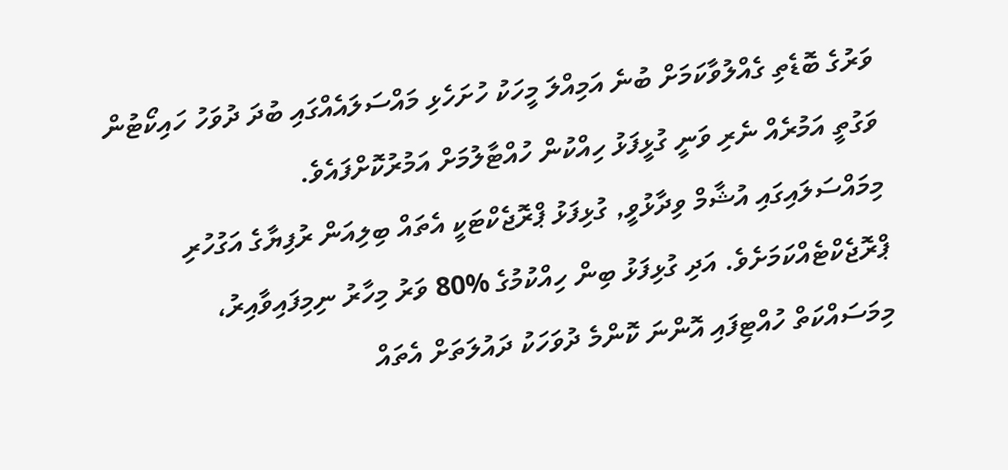ވަރުގެ ބޮޑެތި ގެއްލުވާކަމަށް ބުނެ އަމިއްލަ މީހަކު ހުށަހެޅި މައްސަލައެއްގައި ބުދަ ދުވަހު ހައިކޯޓުން ވަގުތީ އަމުރެއް ނެރި ވަނީ ގުޅީފަޅު ހިއްކުން ހުއްޓާލުމަށް އަމުރުކޮށްފައެވެ.
މިމައްސަލައިގައި އުޝާމް ވިދާޅުވީ, ގުޅިފަޅު ޕްރޮޖެކްޓަކީ އެތައް ބިލިއަން ރުފިޔާގެ އަގުހުރި ޕްރޮޖެކްޓެއްކަމަށެވެ. އަދި ގުޅިފަޅު ބިން ހިއްކުމުގެ %80 ވަރު މިހާރު ނިމިފައިވާއިރު، މިމަސައްކަތް ހުއްޓިފައި އޮންނަ ކޮންމެ ދުވަހަކު ދައުލަތަށް އެތައް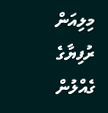މިލިއަން ރުފިޔާގެ ގެއްލުން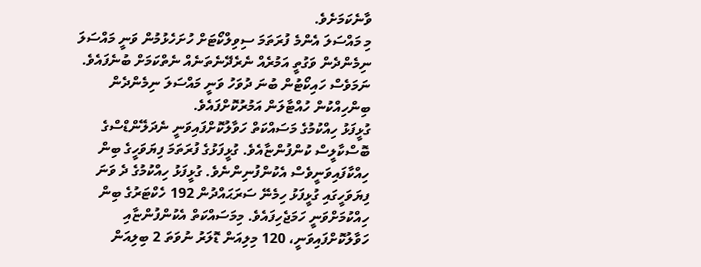ވާނެކަމަށެވެ.
މި މައްސަލަ އެންމެ ފުރަތަމަ ސިވިލްކޯޓަށް ހުށަހެޅުމުން ވަނީ މައްސަލަ ނިމެންދެން ވަގުތީ އަމުރެއް ނެރެދޭނެތަނެއް ނެތްކަމަށް ބުނެފައެވެ. ނަމަވެސް ހައިކޯޓުން ބުނަ ދުވަހު ވަނީ މައްސަލަ ނިމެންދެން ބިންހިއްކުން ހުއްޓާލަން އަމުރުކޮށްފައެވެ.
ގުޅީފަޅު ހިއްކުމުގެ މަސައްކަތް ހަވާލުކޮށްފައިވަނީ ނެދަލޭންޑްސްގެ ބޮސްކާލީސް ކުންފުންޏާއެވެ. ގުޅީފަޅުގެ ފުރަތަމަ ފިޔަވަހީގެ ބިން ހިއްކާފައިވަނީވެސް އެކުންފުނިންނެވެ. ގުޅީފަޅު ހިއްކުމުގެ ދެ ވަނަ ފިޔަވަހީގައި ގުޅީފަޅު ހިމެނޭ ސަރަޙައްދުން 192 ހެކްޓަރުގެ ބިން ހިއްކުމަށްވަނީ ހަމަޖެހިފައެވެ. މިމަސައްކަތް އެކުންފުންޏާއި ހަވާލުކޮށްފައިވަނީ، 120 މިލިއަން ޑޮލަރު ނުވަތަ 2 ބިލިއަން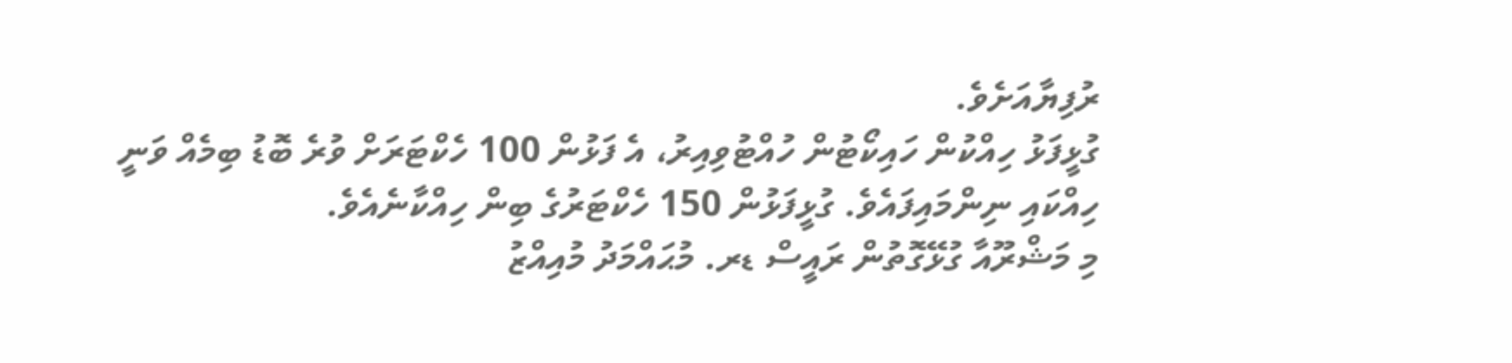ރުފިޔާއަށެވެ.
ގުޅީފަޅު ހިއްކުން ހައިކޯޓުން ހުއްޓުވިއިރު، އެ ފަޅުން 100 ހެކްޓަރަށް ވުރެ ބޮޑު ބިމެއް ވަނީ ހިއްކައި ނިންމައިފައެވެ. ގުޅީފަޅުން 150 ހެކްޓަރުގެ ބިން ހިއްކާނެއެވެ.
މި މަޝްރޫއާ ގުޅޭގޮތުން ރައީސް ޑރ. މުޙައްމަދު މުއިއްޒު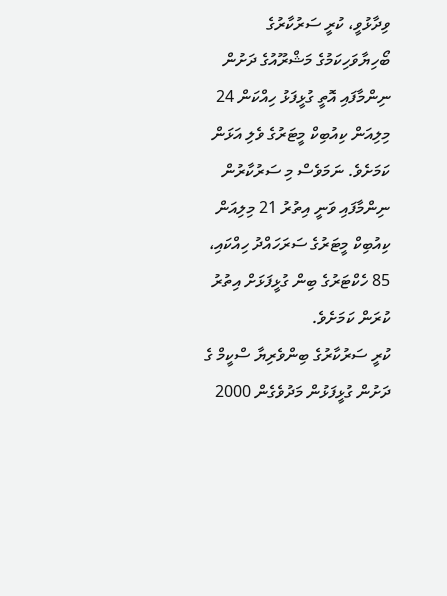ވިދާޅުވީ، ކުރީ ސަރުކާރުގެ ބޯހިޔާވަހިކަމުގެ މަޝްރޫއުގެ ދަށުން ނިންމާފައި އޮތީ ގުޅީފަޅު ހިއްކަން 24 މިލިއަން ކިއުބިކް މީޓަރުގެ ވެލި އަޅަން ކަމަށެވެ. ނަމަވެސް މި ސަރުކާރުން ނިންމާފައި ވަނީ އިތުރު 21 މިލިއަން ކިއުބިކް މީޓަރުގެ ސަރަހައްދު ހިއްކައި، 85 ހެކްޓަރުގެ ބިން ގުޅީފަޅަށް އިތުރު ކުރަން ކަމަށެވެ.
ކުރީ ސަރުކާރުގެ ބިންވެރިޔާ ސްކީމް ގެ ދަށުން ގުޅީފަޅުން މަދުވެގެން 2000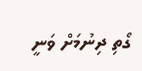ގޯތި ދިނުމަށް ވަނީ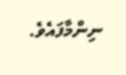ނިންމާފައެވެ.